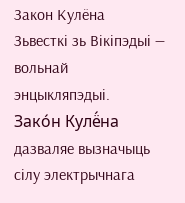Закон Кулёна
Зьвесткі зь Вікіпэдыі — вольнай энцыкляпэдыі.
Зако́н Кулё́на дазваляе вызначыць сілу электрычнага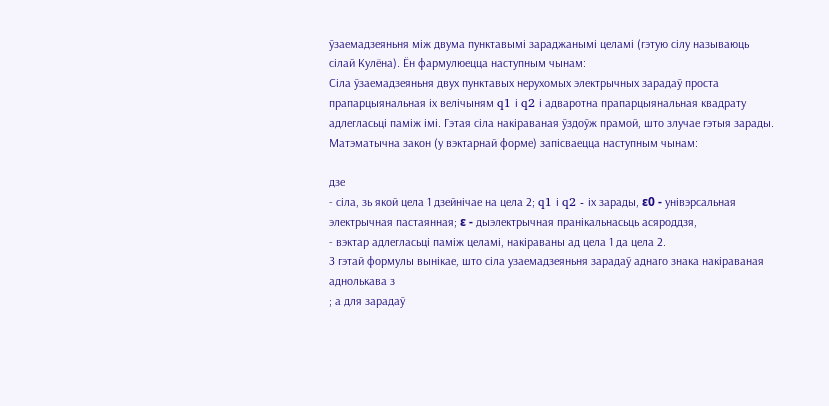ўзаемадзеяньня між двума пунктавымі зараджанымі целамі (гэтую сілу называюць сілай Кулёна). Ён фармулюецца наступным чынам:
Сіла ўзаемадзеяньня двух пунктавых нерухомых электрычных зарадаў проста прапарцыянальная іх велічыням q1 і q2 і адваротна прапарцыянальная квадрату адлегласьці паміж імі. Гэтая сіла накіраваная ўздоўж прамой, што злучае гэтыя зарады.
Матэматычна закон (у вэктарнай форме) запісваецца наступным чынам:

дзе
- сіла, зь якой цела 1 дзейнічае на цела 2; q1 і q2 - іх зарады, ε0 - унівэрсальная электрычная пастаянная; ε - дыэлектрычная пранікальнасьць асяроддзя,
- вэктар адлегласьці паміж целамі, накіраваны ад цела 1 да цела 2.
З гэтай формулы вынікае, што сіла узаемадзеяньня зарадаў аднаго знака накіраваная аднолькава з
; а для зарадаў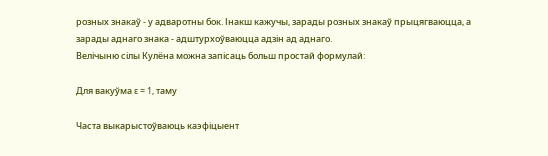розных знакаў - у адваротны бок. Інакш кажучы, зарады розных знакаў прыцягваюцца, а зарады аднаго знака - адштурхоўваюцца адзін ад аднаго.
Велічыню сілы Кулёна можна запісаць больш простай формулай:

Для вакуўма ε = 1, таму

Часта выкарыстоўваюць каэфіцыент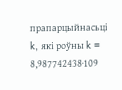прапарцыйнасьці k, які роўны k ≈ 8,987742438·109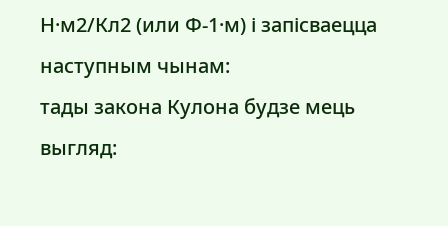Н·м2/Кл2 (или Ф-1·м) і запісваецца наступным чынам:
тады закона Кулона будзе мець выгляд: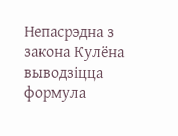Непасрэдна з закона Кулёна выводзіцца формула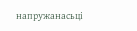напружанасьці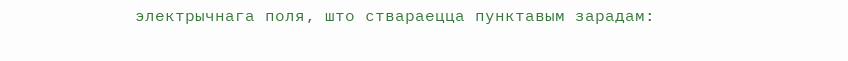электрычнага поля, што ствараецца пунктавым зарадам: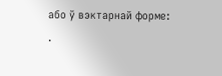або ў вэктарнай форме:
.